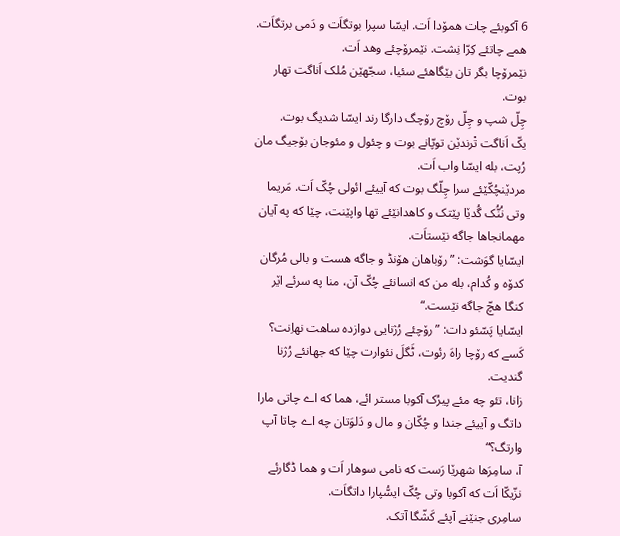6 آکوبئے چات همۆدا اَت. ایسّا سپرا بوتگاَت و دَمی برتگاَت. همے چاتئے کِرّا نِشت. نێمرۆچئے وهد اَت.
نێمرۆچا بگر تان بێگاهئے سئیا، سجّهێن مُلک اَناگت تهار بوت.
چِلّ شپ و چِلّ رۆچ رۆچگ دارگا رند ایسّا شدیگ بوت.
یکّ اَناگت تْرندێن توپّانے بوت و چئول و مئوجان بۆجیگ مان رُپت، بله ایسّا واب اَت.
مردێنچُکّێئے سرا چِلّگ بوت که آییئے ائولی چُکّ اَت. مَریما وتی نُنُّک گُدێا پێتک و کاهدانێئے تها واپێنت، چێا که په آیان مهمانجاها جاگه نێستاَت.
ایسّایا گوَشت: ”رۆباهان هۆنڈ و جاگه هست و بالی مُرگان کدۆه و کُدام، بله من که انسانئے چُکّ آن، منا په سرئے اێر کنگا هچّ جاگه نێست.“
ایسّایا پَسّئو دات: ”رۆچئے رُژنایی دوازده ساهت نهاِنت؟ کَسے که رۆچا راهَ رئوت، ٹَگلَ نئوارت چێا که جهانئے رُژنا گندیت.
زانا، تئو چه مئے پیرُک آکوبا مستر ائے، هما که اے چاتی مارا داتگ و آییئے جندا و چُکّان و مال و دَلوَتان چه اے چاتا آپ وارتگ؟“
آ، سامِرَها شهرێا رَست که نامی سوهار اَت و هما ڈگارئے نزّیکّا اَت که آکوبا وتی چُکّ ایسُّپارا داتگاَت.
سامِری جنێنے آپئے کَشّگا آتک.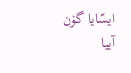ایسّایا گۆن آییا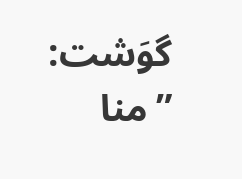گوَشت: ”منا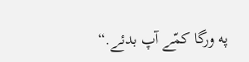په ورگا کمّے آپ بدئے.“